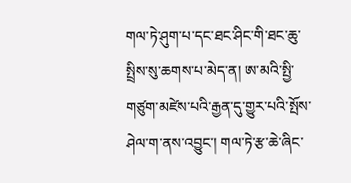གལ་ཏེ་ཤུག་པ་དང་ཐང་ཤིང་གི་ཐང་ཆུ་སྤྲིས་སུ་ཆགས་པ་མེད་ན། ཨ་མའི་སྤྱི་གཙུག་མཛེས་པའི་རྒྱན་དུ་གྱུར་པའི་སྤོས་ཤེལ་ག་ནས་འབྱུང་། གལ་ཏེ་རྩ་ཆེ་ཞིང་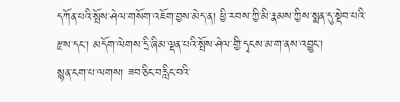དཀོན་པའི་སྤོས་ཤེལ་གསོག་འཇོག་བྱས་མེད་ན། ཕྱི་རབས་ཀྱི་མི་རྣམས་ཀྱིས་སྨན་དུ་སྡེབ་པའི་རྫས་དང་། མདོག་ལེགས་དྲི་ཞིམ་ལྡན་པའི་སྤོས་ཤེལ་གྱི་དྭངས་མ་ག་ནས་འབྱུང་།
སྙན་ངག་པ་ལགས། ཟབ་ཅིང་བརླིང་བའི་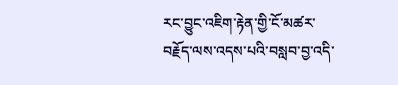རང་བྱུང་འཇིག་རྟེན་གྱི་ངོ་མཚར་བརྗོད་ལས་འདས་པའི་བསླབ་བྱ་འདི་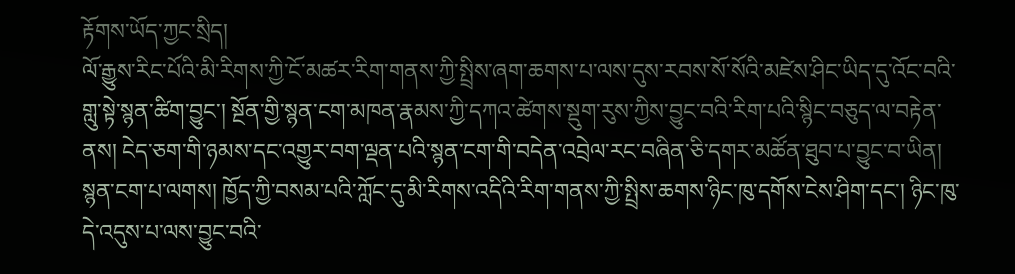རྟོགས་ཡོད་ཀྱང་སྲིད།
ལོ་རྒྱུས་རིང་པོའི་མི་རིགས་ཀྱི་ངོ་མཚར་རིག་གནས་ཀྱི་སྤྲིས་ཞག་ཆགས་པ་ལས་དུས་རབས་སོ་སོའི་མཛེས་ཤིང་ཡིད་དུ་འོང་བའི་གླུ་སྟེ་སྙན་ཚིག་བྱུང་། སྔོན་གྱི་སྙན་ངག་མཁན་རྣམས་ཀྱི་དཀའ་ཚེགས་སྡུག་རུས་ཀྱིས་བྱུང་བའི་རིག་པའི་སྙིང་བཅུད་ལ་བརྟེན་ནས། ངེད་ཅག་གི་ཉམས་དང་འགྱུར་བག་ལྡན་པའི་སྙན་ངག་གི་བདེན་འབྲེལ་རང་བཞིན་ཅི་དགར་མཚོན་ཐུབ་པ་བྱུང་བ་ཡིན།
སྙན་ངག་པ་ལགས། ཁྱོད་ཀྱི་བསམ་པའི་ཀློང་དུ་མི་རིགས་འདིའི་རིག་གནས་ཀྱི་སྤྲིས་ཆགས་ཉིང་ཁུ་དགོས་ངེས་ཤིག་དང་། ཉིང་ཁུ་དེ་འདུས་པ་ལས་བྱུང་བའི་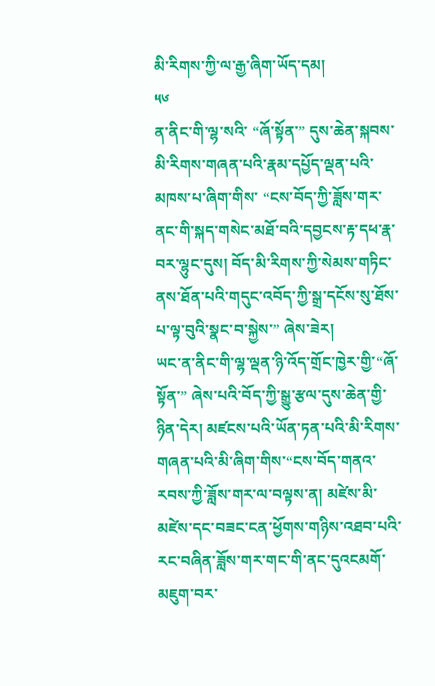མི་རིགས་ཀྱི་ལ་རྒྱ་ཞིག་ཡོད་དམ།
༥༦
ན་ནིང་གི་ལྷ་སའི་ “ཞོ་སྟོན་” དུས་ཆེན་སྐབས་མི་རིགས་གཞན་པའི་རྣམ་དཔྱོད་ལྡན་པའི་མཁས་པ་ཞིག་གིས་ “ངས་བོད་ཀྱི་ཟློས་གར་ནང་གི་སྐད་གསེང་མཐོ་བའི་དབྱངས་རྟ་དཕ་རྣ་བར་ལྷུང་དུས། བོད་མི་རིགས་ཀྱི་སེམས་གཏིང་ནས་ཐོན་པའི་གདུང་འབོད་ཀྱི་སྒྲ་དངོས་སུ་ཐོས་པ་ལྟ་བུའི་སྣང་བ་སྐྱེས་” ཞེས་ཟེར།
ཡང་ན་ནིང་གི་ལྷ་ལྡན་ཉི་འོད་གྲོང་ཁྱེར་གྱི་“ཞོ་སྟོན་” ཞེས་པའི་བོད་ཀྱི་སྒྱུ་རྩལ་དུས་ཆེན་གྱི་ཉིན་དེར། མཛངས་པའི་ཡོན་ཏན་པའི་མི་རིགས་གཞན་པའི་མི་ཞིག་གིས་“ངས་བོད་གནའ་རབས་ཀྱི་ཟློས་གར་ལ་བལྟས་ན། མཛེས་མི་མཛེས་དང་བཟང་ངན་ཕྱོགས་གཉིས་འཐབ་པའི་རང་བཞིན་ཟློས་གར་གང་གི་ནང་དུའངམགོ་མཇུག་བར་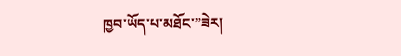ཁྱབ་ཡོད་པ་མཐོང་”ཟེར།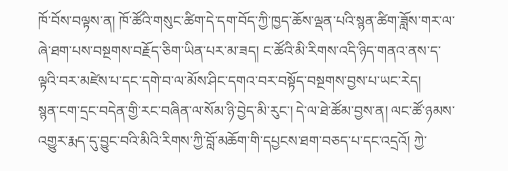ཁོ་བོས་བལྟས་ན། ཁོ་ཚོའི་གསུང་ཚིག་དེ་དག་བོད་ཀྱི་ཁྱད་ཆོས་ལྡན་པའི་སྙན་ཚིག་ཟློས་གར་ལ་ཞེ་ཐག་པས་བསྔགས་བརྗོད་ཅིག་ཡིན་པར་མ་ཟད། ང་ཚོའི་མི་རིགས་འདི་ཉིད་གནའ་ནས་ད་ལྟའི་བར་མཛེས་པ་དང་དགེ་བ་ལ་མོས་ཤིང་དགའ་བར་བསྟོད་བསྔགས་བྱས་པ་ཡང་རེད།
སྙན་ངག་དྲང་བདེན་གྱི་རང་བཞིན་ལ་སོམ་ཉི་བྱེད་མི་རུང་། དེ་ལ་ཐེ་ཚོམ་བྱས་ན། ལང་ཚོ་ཉམས་འགྱུར་རྨད་དུ་བྱུང་བའི་མིའི་རིགས་ཀྱི་བློ་མཆོག་གི་དཔྱངས་ཐག་བཅད་པ་དང་འདྲའོ། ཀྱེ་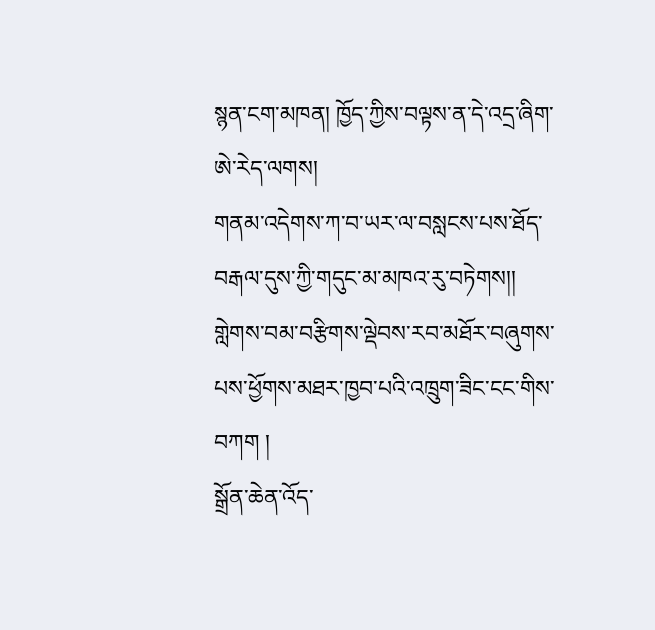སྙན་ངག་མཁན། ཁྱོད་ཀྱིས་བལྟས་ན་དེ་འདྲ་ཞིག་ཨེ་རེད་ལགས།
གནམ་འདེགས་ཀ་བ་ཡར་ལ་བསླངས་པས་ཐོད་བརྒལ་དུས་ཀྱི་གདུང་མ་མཁའ་རུ་བཏེགས།།
གླེགས་བམ་བརྩིགས་ལྡེབས་རབ་མཐོར་བཞུགས་པས་ཕྱོགས་མཐར་ཁྱབ་པའི་འཁྲུག་ཟིང་ངང་གིས་བཀག །
སྒྲོན་ཆེན་འོད་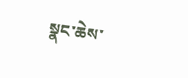སྣང་ཆེས་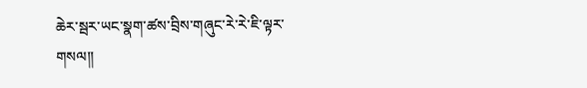ཆེར་སྦར་ཡང་སྣག་ཚས་བྲིས་གཞུང་རེ་རེ་ཇི་ལྟར་གསལ།།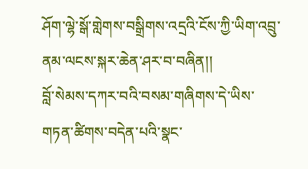ཤོག་ལྷེ་སྒོ་གླེགས་བསྒྲིགས་འདྲའི་ངོས་ཀྱི་ཡིག་འབྲུ་ནམ་ལངས་སྐར་ཆེན་ཤར་བ་བཞིན།།
བློ་སེམས་དཀར་བའི་བསམ་གཞིགས་དེ་ཡིས་གཏན་ཚིགས་བདེན་པའི་སྣང་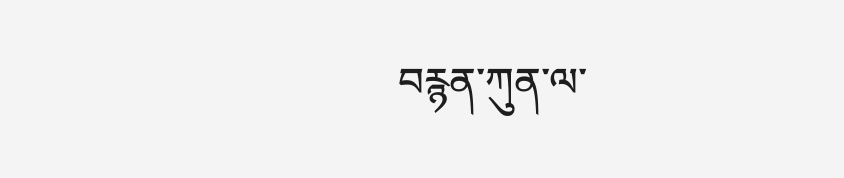བརྙན་ཀུན་ལ་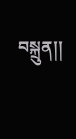བསྐྲུན།།